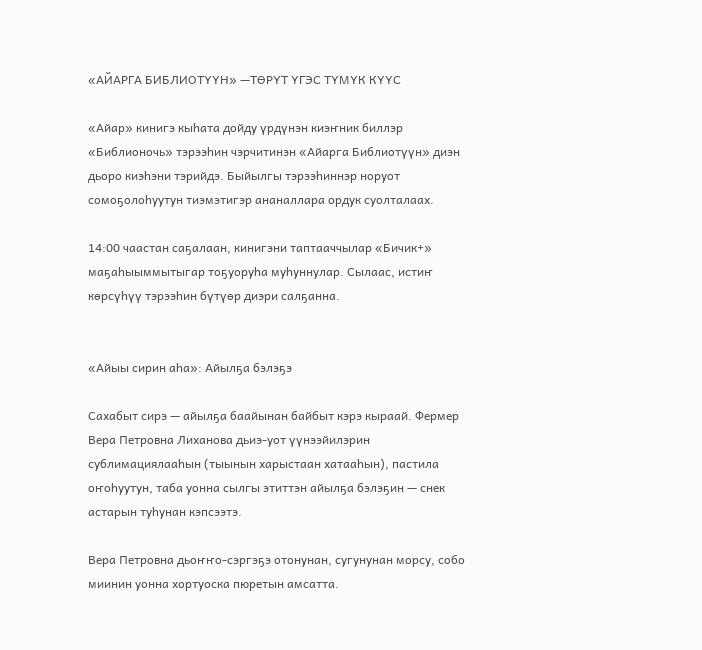«АЙАРГА БИБЛИОТҮҮН» —ТӨРҮТ ҮГЭС ТҮМҮК КҮҮС

«Айар» кинигэ кыһата дойду үрдүнэн киэҥник биллэр «Библионочь» тэрээһин чэрчитинэн «Айарга Библиотүүн» диэн дьоро киэһэни тэрийдэ. Быйылгы тэрээһиннэр норуот сомоҕолоһуутун тиэмэтигэр ананаллара ордук суолталаах.

14:00 чаастан саҕалаан, кинигэни таптааччылар «Бичик+» маҕаһыыммытыгар тоҕуоруһа муһуннулар. Сылаас, истиҥ көрсүһүү тэрээһин бүтүөр диэри салҕанна.


«Айыы сирин аһа»: Айылҕа бэлэҕэ

Сахабыт сирэ — айылҕа баайынан байбыт кэрэ кыраай. Фермер Вера Петровна Лиханова дьиэ-уот үүнээйилэрин сублимациялааһын (тыынын харыстаан хатааһын), пастила оҥоһуутун, таба уонна сылгы этиттэн айылҕа бэлэҕин — снек астарын туһунан кэпсээтэ.

Вера Петровна дьоҥҥо-сэргэҕэ отонунан, сугунунан морсу, собо миинин уонна хортуоска пюретын амсатта.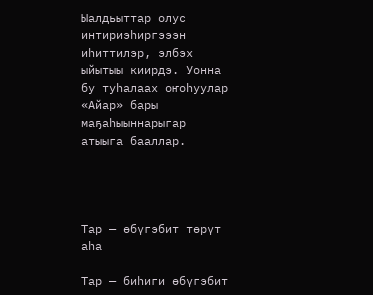Ыалдьыттар олус интириэһиргэээн иһиттилэр, элбэх ыйытыы киирдэ. Уонна бу туһалаах оҥоһуулар «Айар» бары маҕаһыыннарыгар атыыга бааллар.




Тар — өбүгэбит төрүт аһа

Тар — биһиги өбүгэбит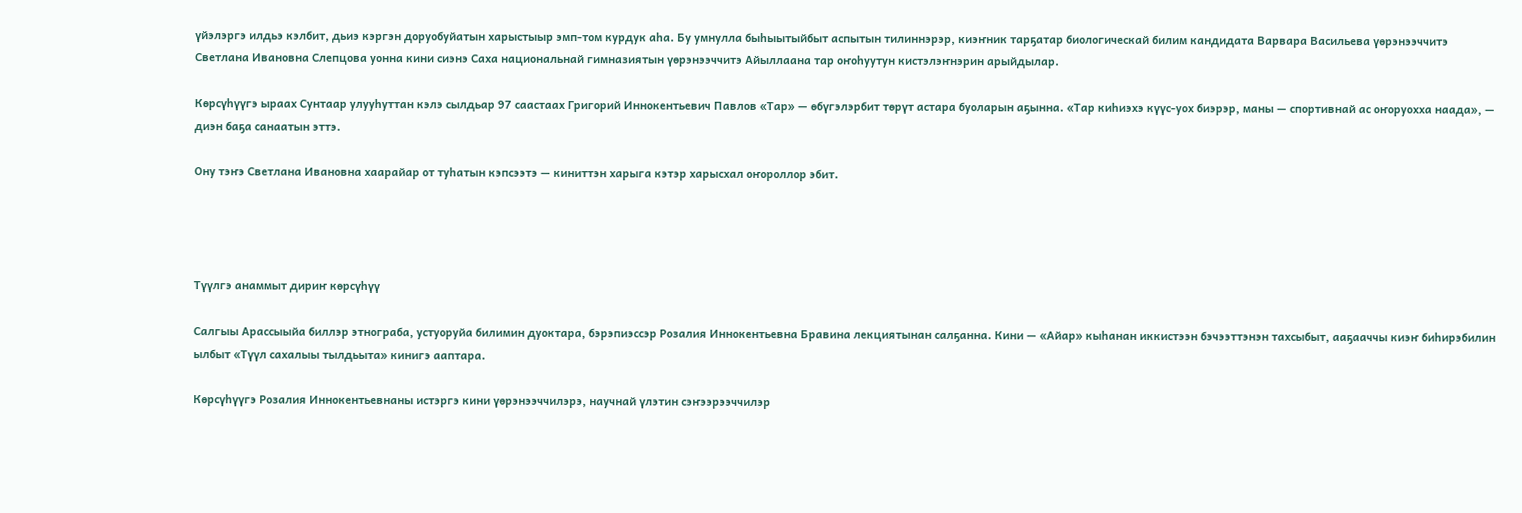үйэлэргэ илдьэ кэлбит, дьиэ кэргэн доруобуйатын харыстыыр эмп-том курдук аһа. Бу умнулла быһыытыйбыт аспытын тилиннэрэр, киэҥник тарҕатар биологическай билим кандидата Варвара Васильева үөрэнээччитэ Светлана Ивановна Слепцова уонна кини сиэнэ Саха национальнай гимназиятын үөрэнээччитэ Айыллаана тар оҥоһуутун кистэлэҥнэрин арыйдылар.

Көрсүһүүгэ ыраах Сунтаар улууһуттан кэлэ сылдьар 97 саастаах Григорий Иннокентьевич Павлов «Тар» — өбүгэлэрбит төрүт астара буоларын аҕынна. «Тар киһиэхэ күүс-уох биэрэр, маны — спортивнай ас оҥоруохха наада», — диэн баҕа санаатын эттэ.

Ону тэҥэ Светлана Ивановна хаарайар от туһатын кэпсээтэ — киниттэн харыга кэтэр харысхал оҥороллор эбит.




Түүлгэ анаммыт дириҥ көрсүһүү

Салгыы Арассыыйа биллэр этнограба, устуоруйа билимин дуоктара, бэрэпиэссэр Розалия Иннокентьевна Бравина лекциятынан салҕанна. Кини — «Айар» кыһанан иккистээн бэчээттэнэн тахсыбыт, ааҕааччы киэҥ биһирэбилин ылбыт «Түүл сахалыы тылдьыта» кинигэ ааптара.

Көрсүһүүгэ Розалия Иннокентьевнаны истэргэ кини үөрэнээччилэрэ, научнай үлэтин сэҥээрээччилэр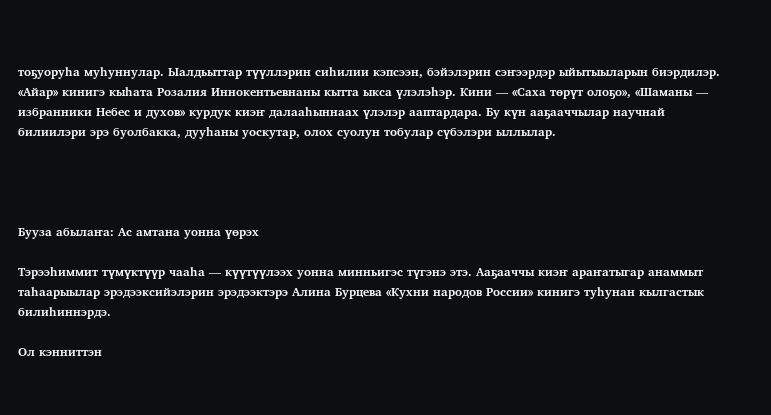тоҕуоруһа муһуннулар. Ыалдьыттар түүллэрин сиһилии кэпсээн, бэйэлэрин сэҥээрдэр ыйытыыларын биэрдилэр. «Айар» кинигэ кыһата Розалия Иннокентьевнаны кытта ыкса үлэлэһэр. Кини — «Саха төрүт олоҕо», «Шаманы — избранники Небес и духов» курдук киэҥ далааһыннаах үлэлэр ааптардара. Бу күн ааҕааччылар научнай билиилэри эрэ буолбакка, дууһаны уоскутар, олох суолун тобулар сүбэлэри ыллылар.




Бууза абылаҥа: Ас амтана уонна үөрэх

Тэрээһиммит түмүктүүр чааһа — күүтүүлээх уонна минньигэс түгэнэ этэ. Ааҕааччы киэҥ араҥатыгар анаммыт таһаарыылар эрэдээксийэлэрин эрэдээктэрэ Алина Бурцева «Кухни народов России» кинигэ туһунан кылгастык билиһиннэрдэ.

Ол кэнниттэн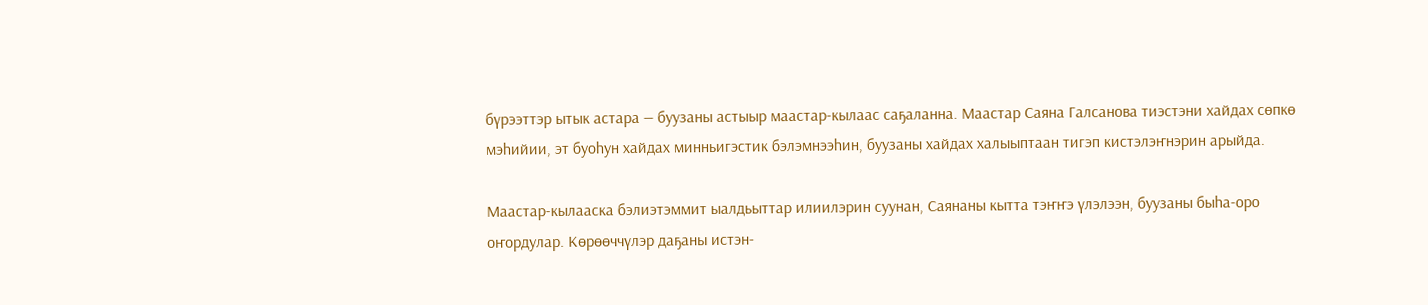бүрээттэр ытык астара — буузаны астыыр маастар-кылаас саҕаланна. Маастар Саяна Галсанова тиэстэни хайдах сөпкө мэһийии, эт буоһун хайдах минньигэстик бэлэмнээһин, буузаны хайдах халыыптаан тигэп кистэлэҥнэрин арыйда.

Маастар-кылааска бэлиэтэммит ыалдьыттар илиилэрин суунан, Саянаны кытта тэҥҥэ үлэлээн, буузаны быһа-оро оҥордулар. Көрөөччүлэр даҕаны истэн-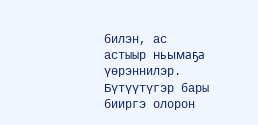билэн, ас астыыр ньымаҕа үөрэннилэр. Бүтүүтүгэр бары бииргэ олорон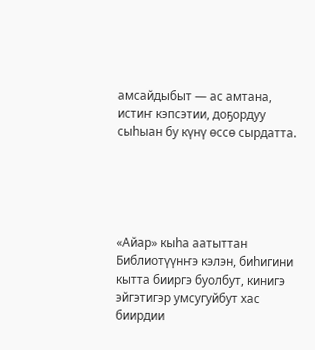амсайдыбыт — ас амтана, истиҥ кэпсэтии, доҕордуу сыһыан бу күнү өссө сырдатта.





«Айар» кыһа аатыттан Библиотүүнҥэ кэлэн, биһигини кытта бииргэ буолбут, кинигэ эйгэтигэр умсугуйбут хас биирдии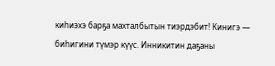киһиэхэ барҕа махталбытын тиэрдэбит! Кинигэ — биһигини түмэр күүс. Инникитин даҕаны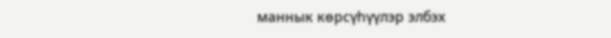маннык көрсүһүүлэр элбэх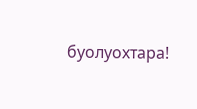буолуохтара!